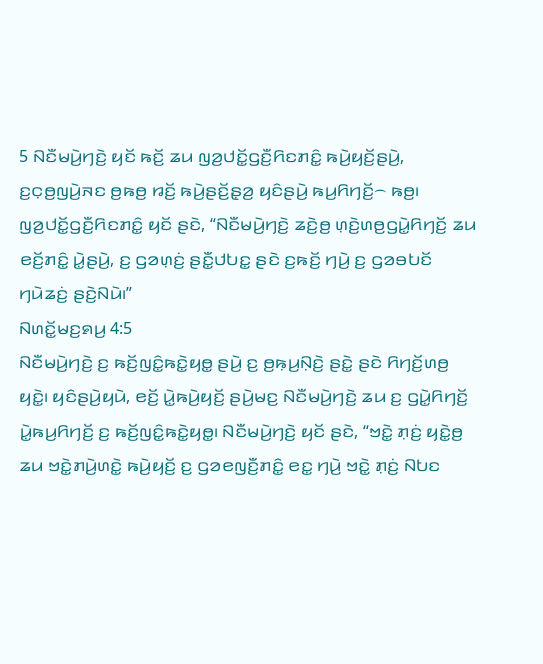5 ꤡꤢꤪꤗꤣꤧ꤬ꤚꤢꤧ꤬ ꤟꤢꤩ ꤒꤢꤩ꤬ ꤘꤣ ꤜꤤ꤬ꤓꤢꤩ꤭ꤞꤢꤪ꤬ꤖꤢꤊꤢꤨ꤭ ꤒꤣꤧ꤬ꤟꤢꤩ꤬ꤔꤣꤧ꤬, ꤢ꤬ꤍ꤫ꤥ꤬ꤜꤣꤧ꤬ꤏꤢ ꤥ꤬ꤒꤥ꤬ ꤙꤢꤩ꤬ ꤒꤣꤧ꤬ꤔꤢꤩ꤬ꤔ꤫ꤤ꤬ ꤟꤢꤨꤔꤣꤧ꤬ ꤒꤣ꤬ꤖꤚꤢꤩ꤬꤮ ꤒꤥ꤬꤯ ꤜꤤ꤬ꤓꤢꤩ꤭ꤞꤢꤪ꤬ꤖꤢꤊꤢꤨ꤭ ꤟꤢꤩ ꤔꤢꤧ, “ꤡꤢꤪꤗꤣꤧ꤬ꤚꤢꤧ꤬ ꤘꤢꤧ꤬ꤥ꤬ ꤛ꤫ꤢꤧ꤬ꤛꤥ꤬ꤞꤣꤧ꤭ꤖꤚꤢꤩ꤬ ꤘꤣ ꤕꤢꤩ꤬ꤊꤢꤨ꤭ ꤣꤧ꤭ꤔꤣꤧ꤬, ꤢ꤬ ꤞꤤꤛ꤫ꤢꤦ꤬ ꤔꤢꤪ꤭ꤓꤝꤢ꤭ ꤔꤢꤧ ꤢ꤬ꤒꤢꤩ꤬ ꤚꤣꤧ꤬ ꤢ꤬ ꤞꤤꤋꤝꤢꤩ ꤚꤣꤧꤘꤢꤦ꤬ ꤔꤢꤧ꤬ꤡꤣꤧ꤯”
ꤡꤛꤢꤩ꤭ꤗꤢ꤬ꤎꤣ꤬ 4:5
ꤡꤢꤪꤗꤣꤧ꤬ꤚꤢꤧ꤬ ꤢ꤬ ꤒꤢꤩ꤬ꤜꤢꤨ꤭ꤒꤢꤧ꤭ꤟꤥ꤭ ꤔꤣꤧ꤬ ꤢ꤬ ꤥ꤬ꤒ꤫ꤣ꤬ꤡ꤫ꤢꤧ꤬ ꤔꤢꤧ꤭ ꤔꤢꤧ ꤖꤚꤢꤩ꤬ꤛꤥ꤬ ꤟꤢꤧ꤭꤯ ꤟꤢꤨꤔꤣꤧ꤬ꤟꤣꤧ, ꤕꤢꤩ꤬ ꤣꤧ꤭ꤒꤣꤧ꤬ꤟꤢꤩ꤬ ꤔꤣꤧ꤬ꤗꤢ꤬ ꤡꤢꤪꤗꤣꤧ꤬ꤚꤢꤧ꤬ ꤘꤣ ꤢ꤬ ꤞꤣꤧ꤭ꤖꤚꤢꤩ꤬ ꤣꤧ꤭ꤒꤣ꤬ꤖꤚꤢꤩ꤬ ꤢ꤬ ꤒꤢꤩ꤬ꤜꤢꤨ꤭ꤒꤢꤧ꤭ꤟꤥ꤭꤯ ꤡꤢꤪꤗꤣꤧ꤬ꤚꤢꤧ꤬ ꤟꤢꤩ ꤔꤢꤧ, “ꤠꤢꤧ꤭ ꤊ꤫ꤢꤦ꤬ ꤟꤢꤧ꤭ꤥ꤬ ꤘꤣ ꤠꤢꤧ꤭ꤊꤣꤧ꤬ꤛꤢꤧ꤭ ꤒꤣꤧ꤬ꤟꤢꤩ꤬ ꤢ꤬ ꤞꤤꤕꤜꤢꤪ꤬ꤊꤢꤨ꤭ ꤕꤢ꤭ ꤚꤣꤧ꤬ ꤠꤢꤧ꤭ ꤊ꤫ꤢꤦ꤬ ꤡꤝꤢ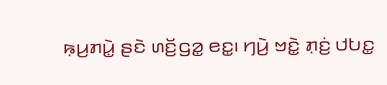ꤒ꤫ꤣ꤬ꤊꤣꤧ꤭ ꤔꤢꤧ ꤛꤢꤩ꤬ꤞꤤ꤭ ꤕꤢ꤭꤯ ꤚꤣꤧ꤬ ꤠꤢꤧ꤭ ꤊ꤫ꤢꤦ꤬ ꤓꤝꤢ꤭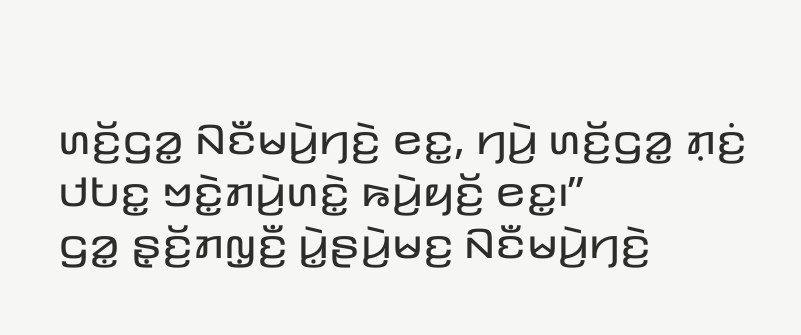ꤛꤢꤩ꤬ꤞꤤ꤭ ꤡꤢꤪꤗꤣꤧ꤬ꤚꤢꤧ꤬ ꤕꤢ꤭, ꤚꤣꤧ꤬ ꤛꤢꤩ꤬ꤞꤤ꤭ ꤊ꤫ꤢꤦ꤬ ꤓꤝꤢ꤭ ꤠꤢꤧ꤭ꤊꤣꤧ꤬ꤛꤢꤧ꤭ ꤒꤣꤧ꤬ꤟꤢꤩ꤬ ꤕꤢ꤭꤯”
ꤞꤤ꤭ ꤔ꤫ꤢꤩ꤬ꤊꤜ꤫ꤢꤪ꤬ ꤣꤧ꤭ꤔꤣꤧ꤬ꤗꤢ꤬ ꤡꤢꤪꤗꤣꤧ꤬ꤚꤢꤧ꤬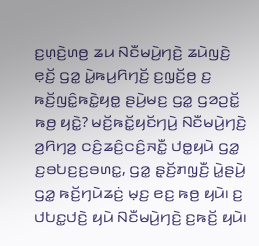ꤢ꤬ꤛ꤫ꤢꤧ꤬ꤛꤥ꤬ ꤘꤣ ꤡꤢꤪꤗꤣꤧ꤬ꤚꤢꤧ꤬ ꤘꤣꤧꤜꤢꤧ꤬ ꤕ꤫ꤢꤩ꤬ ꤞꤤ꤭ ꤣꤧ꤭ꤒꤣ꤬ꤖꤚꤢꤩ꤬ ꤢ꤬ꤜ꤫ꤢꤩ꤬ꤥ꤬ ꤢ꤬ ꤒꤢꤩ꤬ꤜꤢꤨ꤭ꤒꤢꤧ꤭ꤟꤥ꤭ ꤔꤣꤧ꤬ꤗꤢ꤬ ꤞꤤ꤭ ꤞꤤꤑꤢꤩ꤭ ꤒꤥ꤬ ꤟꤢꤧ꤭? ꤗꤢꤩ꤬ꤒꤢꤩ꤭ꤟꤢꤩꤚꤣꤧ꤬ ꤡꤢꤪꤗꤣꤧ꤬ꤚꤢꤧ꤬ ꤤ꤬ꤖꤚꤤ꤬ ꤍꤢꤨ꤬ꤘꤢꤨ꤬ꤍꤢꤨ꤬ꤏꤢꤪ꤭ ꤓꤥ꤭ꤟꤣꤧ ꤞꤤ꤭ ꤢ꤬ꤋꤝꤢ꤬ꤢ꤬ꤋꤛꤢ꤭, ꤞꤤ꤭ ꤔ꤫ꤢꤩ꤬ꤊꤜ꤫ꤢꤪ꤬ ꤣꤧ꤭ꤔꤣꤧ꤬ ꤞꤤ꤭ ꤒꤢꤩ꤬ꤚꤣꤧꤘꤢꤦ꤬ ꤗ꤫ꤢ꤬ ꤕꤢ꤬ ꤒꤥ꤬ ꤟꤣꤧ꤯ ꤢ꤬ ꤓꤝꤢ꤭ꤓꤢꤧ꤬ ꤟꤣꤧ ꤡꤢꤪꤗꤣꤧ꤬ꤚꤢꤧ꤬ ꤢ꤬ꤒꤢꤩ꤬ ꤟꤣꤧ꤯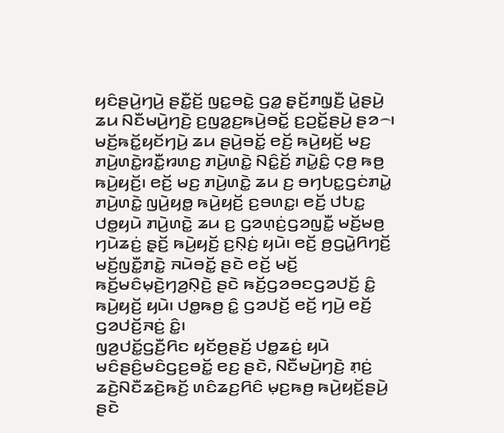ꤟꤢꤨꤔꤣꤧ꤬ꤚꤣꤧ꤬ ꤔꤢꤪ꤭ꤢꤩ꤬ ꤜꤢ꤭ꤋꤢꤧ꤭ ꤞꤤ꤭ ꤔ꤫ꤢꤩ꤬ꤊꤜ꤫ꤢꤪ꤬ ꤣꤧ꤭ꤔꤣꤧ꤬ ꤘꤣ ꤡꤢꤪꤗꤣꤧ꤬ꤚꤢꤧ꤬ ꤢ꤬ꤜꤤ꤭ꤢ꤬ꤒꤣꤧ꤬ꤋꤢꤩ꤭ ꤢ꤬ꤑꤢꤩ꤭ꤔꤣꤧ꤬ ꤔꤤ꤮꤯
ꤗꤢꤩ꤬ꤒꤢꤩ꤭ꤟꤢꤩꤚꤣꤧ꤬ ꤘꤣ ꤔꤣꤧ꤬ꤋꤢꤩ꤭ ꤕꤢꤩ꤬ ꤒꤣꤧ꤬ꤟꤢꤩ꤬ ꤗꤢ꤬ ꤊꤣꤧ꤬ꤛꤢꤧ꤭ꤙꤢꤪ꤭ꤙꤛꤢ꤬ ꤊꤣꤧ꤬ꤛꤢꤧ꤭ ꤡꤢꤨ꤭ꤢꤩ꤬ ꤊꤣꤧ꤭ꤢꤨ꤭ ꤍ꤫ꤥ꤬ ꤒꤥ꤬ ꤒꤣꤧ꤬ꤟꤢꤩ꤬꤯ ꤕꤢꤩ꤬ ꤗꤢ꤬ ꤊꤣꤧ꤬ꤛꤢꤧ꤭ ꤘꤣ ꤢ꤬ ꤋꤚꤝꤢ꤭ꤞꤢꤦꤊꤣꤧ꤭ ꤊꤣꤧ꤬ꤛꤢꤧ꤭ ꤜꤣꤧ꤬ꤟꤥ꤭ ꤒꤣꤧ꤬ꤟꤢꤩ꤬ ꤢ꤬ꤋꤛꤢ꤭꤯ ꤕꤢꤩ꤬ ꤓꤝꤢ꤭ ꤓꤥ꤭ꤟꤣꤧ ꤊꤣꤧ꤬ꤛꤢꤧ꤭ ꤘꤣ ꤢ꤬ ꤞꤤꤛ꤫ꤢꤦ꤬ꤞꤤꤜꤢꤪ꤭ ꤗꤢꤩ꤬ꤗꤥ꤬ ꤚꤣꤧꤘꤢꤦ꤬ ꤔ꤫ꤢꤩ꤬ ꤒꤣꤧ꤬ꤟꤢꤩ꤬ ꤢ꤬ꤡ꤫ꤢꤦ꤬ ꤟꤣꤧ꤯ ꤕꤢꤩ꤬ ꤥ꤬ꤞꤣꤧ꤭ꤖꤚꤢꤩ꤬ ꤗꤢꤩ꤬ꤜꤢꤪ꤭ꤊꤢꤧ꤭ ꤏꤣꤧꤋꤢꤩ꤭ ꤔꤢꤧ ꤕꤢꤩ꤬ ꤗꤢꤩ꤬ ꤒꤢꤩ꤬ꤗꤢꤨꤗ꤫ꤢꤧ꤬ꤚꤤ꤬ꤡ꤫ꤢꤧ꤬ ꤔꤢꤧ ꤒꤢꤩ꤬ꤞꤤꤋꤢꤞꤤꤓꤢꤩ꤬ ꤢꤨ꤭ ꤒꤣꤧ꤬ꤟꤢꤩ꤬ ꤟꤣꤧ꤯ ꤓꤥ꤭ꤒꤥ꤬ ꤢꤨ꤭ ꤞꤤꤓꤢꤩ꤬ ꤕꤢꤩ꤬ ꤚꤣꤧ꤬ ꤕꤢꤩ꤬ ꤞꤤꤓꤢꤩ꤬ꤏꤢꤦ꤬ ꤢꤨ꤭꤯
ꤜꤤ꤬ꤓꤢꤩ꤭ꤞꤢꤪ꤬ꤖꤢ ꤟꤢꤩꤥ꤬ꤔꤢꤩ꤬ ꤓꤥ꤭ꤘꤢꤦ꤬ ꤟꤣꤧ ꤗꤢꤨꤔꤢꤨ꤬ꤗꤢꤨꤞꤢ꤬ꤋꤢꤩ꤭ ꤕꤢ꤬ ꤔꤢꤧ, ꤡꤢꤪꤗꤣꤧ꤬ꤚꤢꤧ꤬ ꤊ꤫ꤢꤦ꤬ ꤘꤢꤧ꤬ꤡꤢꤪꤘꤢꤧ꤬ꤒꤢꤩ꤬ ꤛꤢꤨꤘꤢ꤬ꤖꤢꤨ ꤗ꤫ꤢ꤬ꤒꤥ꤬ ꤒꤣꤧ꤬ꤟꤢꤩ꤬ꤔꤣꤧ꤬ ꤔꤢꤧ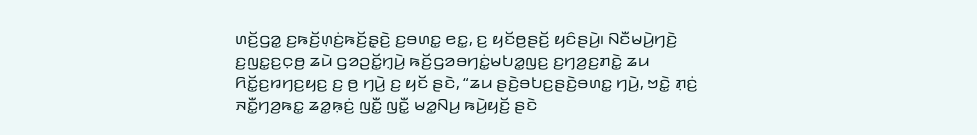ꤛꤢꤩ꤬ꤞꤤ꤭ ꤢ꤬ꤒꤢꤩ꤬ꤛ꤫ꤢꤦ꤬ꤒꤢꤩ꤬ꤔ꤫ꤢꤧ꤬ ꤢ꤬ꤋꤛꤢ꤭ ꤕꤢ꤭, ꤢ꤬ ꤟꤢꤩꤥ꤬ꤔꤢꤩ꤬ ꤟꤢꤨꤔꤣꤧ꤬꤯ ꤡꤢꤪꤗꤣꤧ꤬ꤚꤢꤧ꤬ ꤢ꤬ꤜꤢ꤭ꤢ꤬ꤍ꤫ꤥ꤬ ꤘꤣꤧ ꤞꤤꤑꤢꤩ꤭ꤚ꤫ꤣꤧ꤬ ꤒꤢꤩ꤬ꤞꤤꤋꤚꤢꤦ꤭ꤗꤝꤤ꤭ꤜꤢ꤬ ꤢ꤬ꤚꤤ꤬ꤢ꤬ꤊꤢꤧ꤭ ꤘꤣ ꤖꤢꤩ꤭ꤢ꤬ꤙꤚꤢ꤬ꤟꤢ꤬ ꤢ꤬ ꤥ꤬ ꤚꤣꤧ꤬ ꤢ꤬ ꤟꤢꤩ ꤔꤢꤧ, “ꤘꤣ ꤔꤢꤧ꤬ꤋꤝꤢ꤬ꤔꤢꤧ꤬ꤋꤛꤢ꤭ ꤚꤣꤧ꤬, ꤠꤢꤧ꤭ ꤊ꤫ꤢꤦ꤬ ꤏꤢꤪ꤭ꤚꤤ꤬ꤒꤢ꤭ ꤘꤤ꤭ꤒ꤫ꤢꤦ꤬ ꤜꤢꤪ꤭ ꤜꤢꤪ꤭ ꤗꤤ꤭ꤡꤣ꤬ ꤒꤣꤧ꤬ꤟꤢꤩ꤬ ꤔꤢꤧ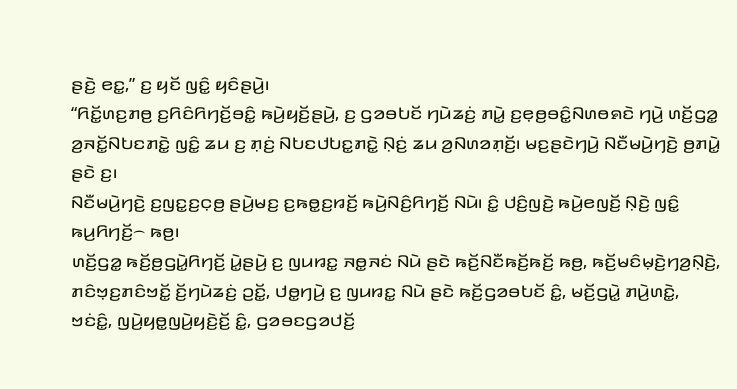ꤔꤢꤧ꤬ ꤕꤢ꤭,” ꤢ꤬ ꤟꤢꤩ ꤜꤢꤨ꤭ ꤟꤢꤨꤔꤣꤧ꤬꤯
“ꤖꤢꤩ꤭ꤛꤢ꤬ꤊꤥ꤬ ꤢ꤬ꤖꤢꤨꤖꤚꤢꤩ꤬ꤋꤢꤨ꤭ ꤒꤣꤧ꤬ꤟꤢꤩ꤬ꤔꤣꤧ꤬, ꤢ꤬ ꤞꤤꤋꤝꤢꤩ ꤚꤣꤧꤘꤢꤦ꤬ ꤊꤣꤧ꤭ ꤢ꤬ꤕ꤫ꤥ꤬ꤋꤢꤨ꤭ꤡꤛꤥꤎꤢꤧ ꤚꤣꤧ꤬ ꤛꤢꤩ꤬ꤞꤤ꤭ ꤤ꤬ꤏꤢꤩ꤭ꤡꤝꤢꤊꤢꤧ꤭ ꤜꤢꤨ꤭ ꤘꤣ ꤢ꤬ ꤊ꤫ꤢꤦ꤬ ꤡꤝꤢꤓꤝꤢ꤭ꤊꤢꤧ꤭ ꤡ꤫ꤢꤦ꤬ ꤘꤣ ꤤ꤬ꤡꤛꤤꤊ꤫ꤢꤩ꤬꤯ ꤗꤢ꤬ꤔꤢꤧꤚꤣꤧ꤬ ꤡꤢꤪꤗꤣꤧ꤬ꤚꤢꤧ꤬ ꤥ꤬ꤊꤣꤧ꤭ ꤔꤢꤧ ꤢ꤬꤯
ꤡꤢꤪꤗꤣꤧ꤬ꤚꤢꤧ꤬ ꤢ꤬ꤜꤢ꤭ꤢ꤬ꤍ꤫ꤥ꤬ ꤔꤣꤧ꤬ꤗꤢ꤬ ꤢ꤬ꤒꤥ꤭ꤢ꤬ꤙꤢꤩ꤬ ꤒꤣꤧ꤬ꤡꤢꤨ꤬ꤖꤚꤢꤩ꤬ ꤡꤣꤧ꤯ ꤢꤨ꤭ ꤓꤢꤨ꤬ꤜꤢꤧ꤬ ꤒꤣꤧ꤬ꤕꤜꤢꤩ꤬ ꤡ꤫ꤢꤧ꤬ ꤜꤢꤨ꤭ ꤒꤣ꤬ꤖꤚꤢꤩ꤬꤮ ꤒꤥ꤬꤯
ꤛꤢꤩ꤬ꤞꤤ꤭ ꤒꤢꤩ꤬ꤥ꤬ꤞꤣꤧ꤭ꤖꤚꤢꤩ꤬ ꤣꤧ꤭ꤔꤣꤧ꤬ ꤢ꤬ ꤜꤣꤙꤢ꤭ ꤏꤥ꤭ꤏꤢꤦ ꤡꤣꤧ ꤔꤢꤧ ꤒꤢꤩ꤬ꤡꤢꤪꤒꤢꤩ꤬ꤒꤢꤩ꤬ ꤒꤥ꤬, ꤒꤢꤩ꤬ꤗꤢꤨꤗ꤫ꤢꤧ꤬ꤚꤤ꤬ꤡ꤫ꤢꤧ꤬, ꤊꤢꤨꤠ꤫ꤢ꤬ꤊꤢꤨꤠꤢꤩ꤭ ꤢꤩ꤬ꤚꤣꤧꤘꤢꤦ꤬ ꤑꤢꤩ꤭, ꤓꤥ꤭ꤚꤣꤧ꤬ ꤢ꤬ ꤜꤣꤙꤢ꤭ ꤡꤣꤧ ꤔꤢꤧ ꤒꤢꤩ꤬ꤞꤤꤋꤝꤢꤩ ꤢꤨ꤭, ꤗꤢꤩ꤬ꤞꤣꤧ꤭ ꤊꤣꤧ꤬ꤛꤢꤧ꤭, ꤠꤢꤦꤢꤨ꤭, ꤜꤣꤧ꤬ꤟꤥ꤭ꤜꤣꤧ꤬ꤟꤢꤧ꤬ꤢꤩ꤬ ꤢꤨ꤭, ꤞꤤꤋꤢꤞꤤꤓꤢꤩ꤬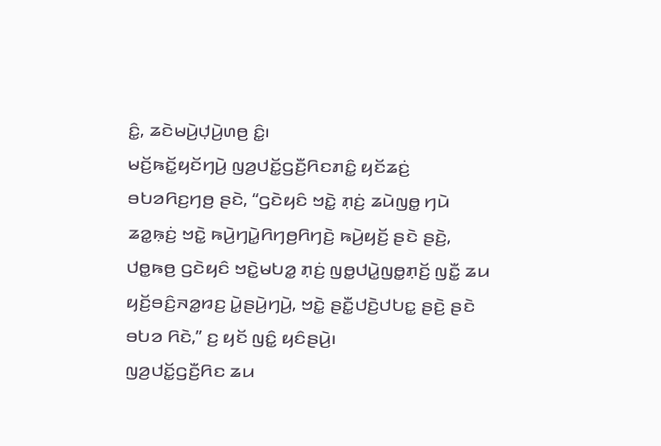ꤢꤨ꤭, ꤘꤢꤧꤗꤣꤧ꤬ꤓ꤫ꤣꤧ꤬ꤛꤥ꤬ ꤢꤨ꤭꤯
ꤗꤢꤩ꤬ꤒꤢꤩ꤭ꤟꤢꤩꤚꤣꤧ꤬ ꤜꤤ꤬ꤓꤢꤩ꤭ꤞꤢꤪ꤬ꤖꤢꤊꤢꤨ꤭ ꤟꤢꤩꤘꤢꤦ꤬ ꤋꤝꤤꤖꤢ꤬ꤚꤥ꤬ ꤔꤢꤧ, “ꤞꤢꤧꤟꤢꤨ ꤠꤢꤧ꤭ ꤊ꤫ꤢꤦ꤬ ꤘꤣꤧꤜꤥ꤭ ꤚꤣꤧ ꤘꤤ꤭ꤒ꤫ꤢꤦ꤬ ꤠꤢꤧ꤭ ꤒꤣꤧ꤬ꤚꤣꤧ꤭ꤖꤚꤥ꤬ꤖꤚꤢꤧ꤬ ꤒꤣꤧ꤬ꤟꤢꤩ꤬ ꤔꤢꤧ ꤔꤢꤧ꤬, ꤓꤥ꤭ꤒꤥ꤬ ꤞꤢꤧꤟꤢꤨ ꤠꤢꤧ꤭ꤗꤝꤤ꤭ ꤊ꤫ꤢꤦ꤬ ꤜꤥ꤭ꤓꤣꤧ꤭ꤜꤥ꤭ꤊ꤫ꤢꤩ꤬ ꤜꤢꤪ꤭ ꤘꤣ ꤟꤢꤩ꤬ꤋꤢꤨ꤬ꤏꤤ꤭ꤙꤢ꤬ ꤣꤧ꤭ꤔꤣꤧ꤬ꤚꤣꤧ꤬, ꤠꤢꤧ꤭ ꤔꤢꤪ꤭ꤓꤢꤧ꤬ꤓꤝꤢ꤭ ꤔꤢꤧ꤬ ꤔꤢꤧ ꤋꤝꤤ ꤖꤢꤧ,” ꤢ꤬ ꤟꤢꤩ ꤜꤢꤨ꤭ ꤟꤢꤨꤔꤣꤧ꤬꤯
ꤜꤤ꤬ꤓꤢꤩ꤭ꤞꤢꤪ꤬ꤖꤢ ꤘꤣ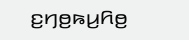ꤢ꤬ꤚꤥ꤬ꤒꤣ꤬ꤖꤥ꤬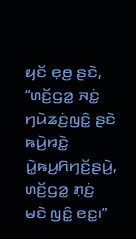ꤟꤢꤩ ꤕ꤫ꤥ꤬ ꤔꤢꤧ, “ꤛꤢꤩ꤬ꤞꤤ꤭ ꤏꤢꤦ꤭ ꤚꤣꤧꤘꤢꤦ꤬ꤜꤢꤨ꤭ ꤔꤢꤧ ꤒꤣꤧ꤬ꤙꤢꤧ꤭ ꤣꤧ꤭ꤒꤣ꤬ꤖꤚꤢꤩ꤬ꤔꤣꤧ꤬, ꤛꤢꤩ꤬ꤞꤤ꤭ ꤊ꤫ꤢꤦ꤬ ꤗꤢꤧ ꤜꤢꤨ꤭ ꤕꤢ꤭꤯”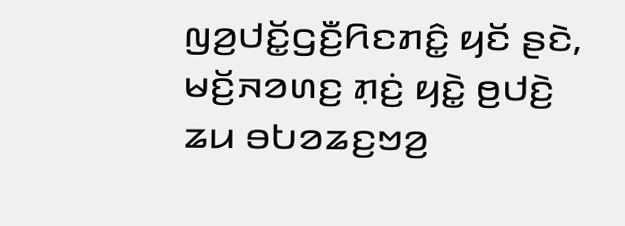ꤜꤤ꤬ꤓꤢꤩ꤭ꤞꤢꤪ꤬ꤖꤢꤊꤢꤨ꤭ ꤟꤢꤩ ꤔꤢꤧ, ꤗꤢꤩ꤬ꤏꤤꤛꤢ꤬ ꤊ꤫ꤢꤦ꤬ ꤟꤢꤧ꤭ ꤥ꤬ꤓꤢꤧ꤬ ꤘꤣ ꤋꤝꤤꤘꤢ꤬ꤠꤤ꤬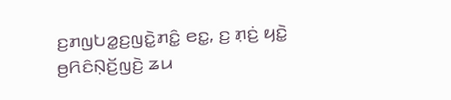ꤢ꤬ꤊꤜꤝꤤ꤭ꤢ꤬ꤜꤢꤧ꤭ꤊꤢꤨ꤭ ꤕꤢ꤭, ꤢ꤬ ꤊ꤫ꤢꤦ꤬ ꤟꤢꤧ꤭ ꤥ꤬ꤖꤢꤨꤡ꤫ꤢꤩ꤬ꤜꤢꤧ꤬ ꤘꤣ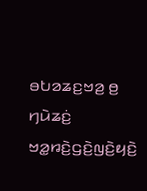ꤋꤝꤤꤘꤢ꤬ꤠꤤ꤬ ꤥ꤬ ꤚꤣꤧꤘꤢꤦ꤬ ꤠꤤ꤭ꤙꤢꤧ꤬ꤞꤢꤧ꤬ꤜꤢꤧ꤬ꤟꤢꤧ꤬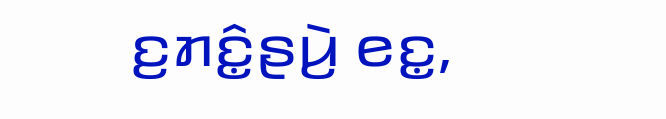ꤢ꤬ꤊꤢꤨ꤭ꤔꤣꤧ꤬ ꤕꤢ꤭,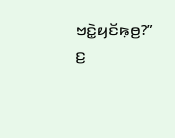ꤠꤢꤧ꤭ꤟꤢꤩꤒ꤫ꤥ꤬?” ꤢ꤬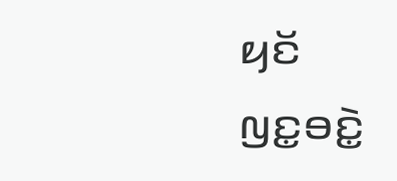ꤟꤢꤩ ꤜꤢ꤭ꤋꤢꤧ꤭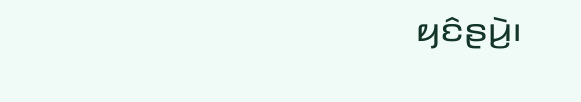ꤟꤢꤨꤔꤣꤧ꤬꤯